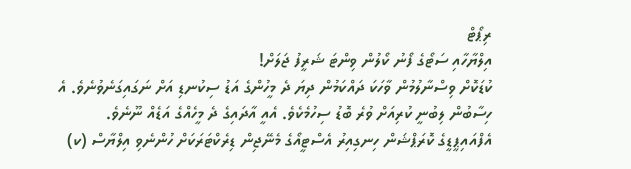ރިޕޯޓް
އިލްޔާހާއި ސަޓޯގެ ފޯނު ކޯލުން ވިންޓަ ޝަރީފު ޖަލަށް!
ކުޑަކޮށް ވިސްނާލުމުން ވާހަކަ ދައްކަމުން ދިޔަ ދެ މީހުންގެ އަޑު ސިކުނޑި އަށް ނަގައިގަނެވުނެވެ. އެ ހިސާބުން ލިބުނީ ކުރިއަށް ވުރެ ބޮޑު ސިހުމެކެވެ. އެއީ އާދައިގެ ދެ މީހެއްގެ އަޑެއް ނޫނެވެ.
އެފްއައިޕީޑީގެ ކޮރަޕްޝަން ހިނގިއިރު އެސްޓީއޯގެ މެނޭޖިން ޑިރެކްޓަރަކަށް ހުންނެވި އިލްޔާސް (ކ)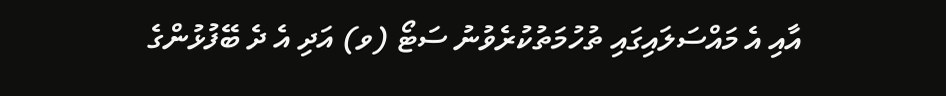އާއި އެ މައްސަލައިގައި ތުހުމަތުކުރެވުނު ސަޓޯ (ވ) އަދި އެ ދެ ބޭފުޅުންގެ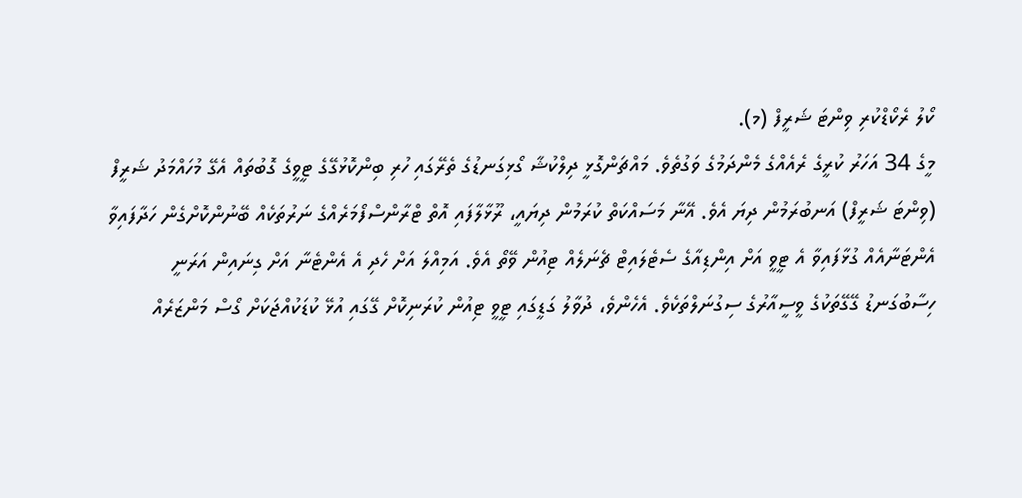ކޯލު ރެކޯޑްކުރި ވިންޓަ ޝަރީފް (މ).
މީގެ 34 އަހަރު ކުރީގެ ރެއެއްގެ މެންދަމުގެ ވަގުތެވެ. މައްޗަންގޮޅީ ދިލްކުޝާ ގޯޅިގަނޑުގެ ތެރޭގައި ހުރި ބިންކޮޅުގޭގެ ޓީވީގެ ގޮބުތައް އެގޭ މުހައްމަދު ޝަރީފް (ވިންޓަ ޝަރީފް) އަނބުރަމުން ދިޔަ އެވެ. އޭނާ މަސައްކަތް ކުރަމުން ދިޔައީ، ރޫޅާލާފައި އޮތް ޓްރާންސްފޯމަރެއްގެ ނަރުތަކެއް ބޭނުންކޮށްގެން ހަދާފައިވާ އެންޓަނާއެއް ގުޅާފައިވާ އެ ޓީވީ އަށް އިންޑިއާގެ ސެޓެލައިޓް ޗެނަލެއް ޓިއުން ވޭތޯ އެވެ. އަމިއްލަ އަށް ހެދި އެ އެންޓެނާ އަށް ގިނައިން އަރަނީ ހިސާބުގަނޑު ގޭގޭތަކުގެ ވީސީއާރުގެ ސިގުނަލްތަކެވެ. އެހެންވެ، ދުވާލު ގަޑީގައި ޓީވީ ޓިއުން ކުރަނިކޮށް ގޭގައި އުޅޭ ކުޑަކުއްޖަކަށް ގޯސް މަންޒަރެއް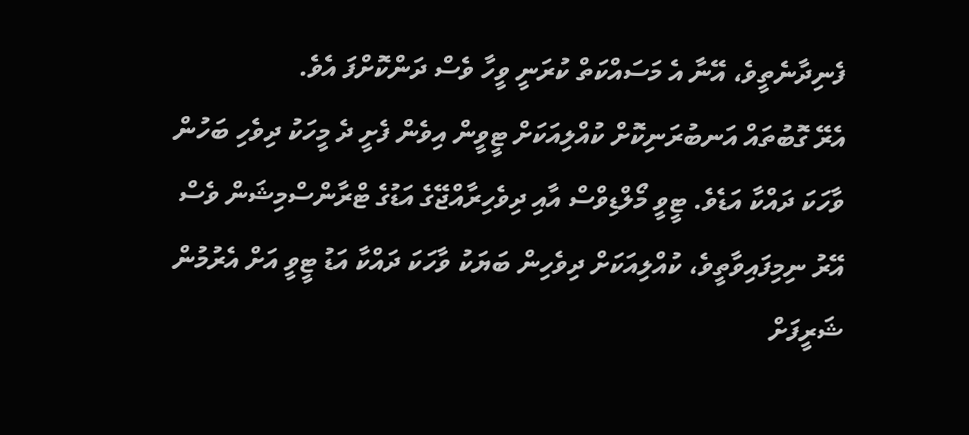ފެނިދާނެތީވެ، އޭނާ އެ މަސައްކަތް ކުރަނީ ވީހާ ވެސް ދަންކޮށްފަ އެވެ.
އެރޭ ގޮބުތައް އަނބުރަނިކޮށް ކުއްލިއަކަށް ޓީވީން އިވެން ފެށީ ދެ މީހަކު ދިވެހި ބަހުން ވާހަކަ ދައްކާ އަޑެވެ. ޓީވީ މޯލްޑިވްސް އާއި ދިވެހިރާއްޖޭގެ އަޑުގެ ޓްރާންސްމިޝަން ވެސް އޭރު ނިމިފައިވާތީވެ، ކުއްލިއަކަށް ދިވެހިން ބަޔަކު ވާހަކަ ދައްކާ އަޑު ޓީވީ އަށް އެރުމުން ޝަރީފަށް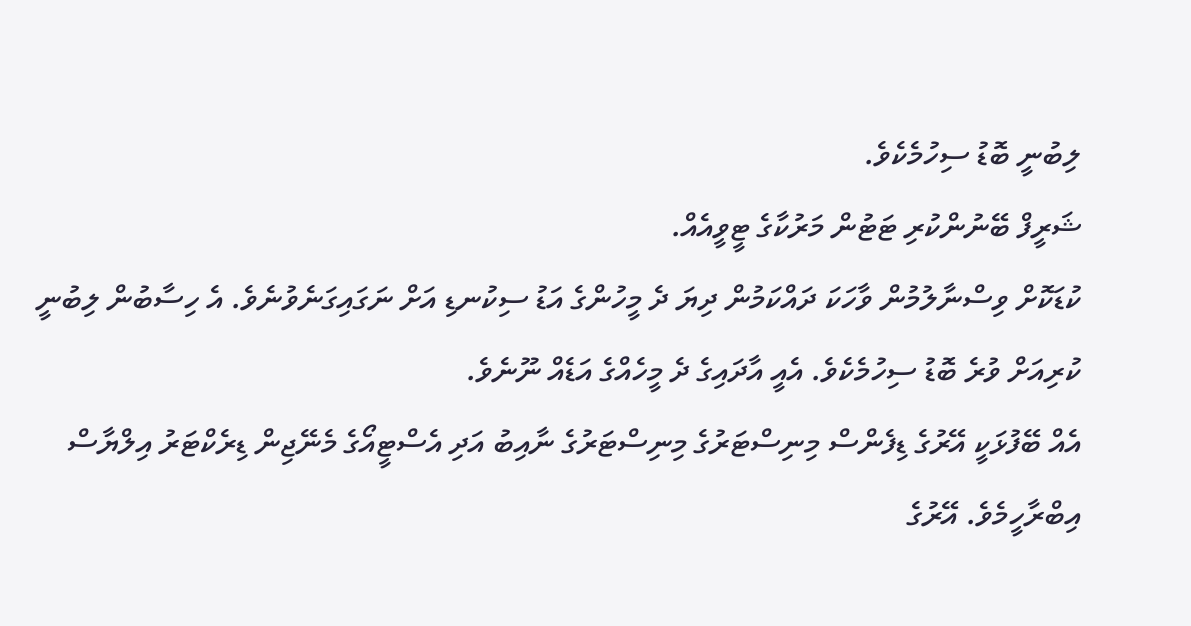ލިބުނީ ބޮޑު ސިހުމެކެވެ.
ޝަރީފް ބޭނުންކުރި ޓަޓުން މަރުކާގެ ޓީވީއެއް.
ކުޑަކޮށް ވިސްނާލުމުން ވާހަކަ ދައްކަމުން ދިޔަ ދެ މީހުންގެ އަޑު ސިކުނޑި އަށް ނަގައިގަނެވުނެވެ. އެ ހިސާބުން ލިބުނީ ކުރިއަށް ވުރެ ބޮޑު ސިހުމެކެވެ. އެއީ އާދައިގެ ދެ މީހެއްގެ އަޑެއް ނޫނެވެ.
އެއް ބޭފުޅަކީ އޭރުގެ ޑިފެންސް މިނިސްޓަރުގެ މިނިސްޓަރުގެ ނާއިބު އަދި އެސްޓީއޯގެ މެނޭޖިން ޑިރެކްޓަރު އިލްޔާސް އިބްރާހީމެވެ. އޭރުގެ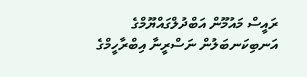ރައީސް މައުމޫން އަބްދުލްގައްޔޫމްގެ އަނބިކަނބަލުން ނަސްރީނާ އިބްރާހީމްގެ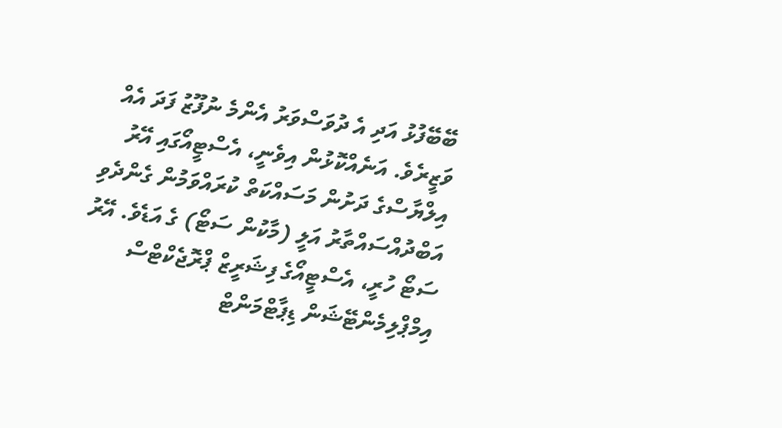ބޭބޭފުޅު އަދި އެ ދުވަސްވަރު އެންމެ ނުފޫޒު ފަދަ އެއް ވަޒީރެވެ. އަނެއްކޮޅުން އިވެނީ، އެސްޓީއޯގައި އޭރު އިލްޔާސްގެ ދަށުން މަސައްކަތް ކުރައްވަމުން ގެންދެވި އަބްދުއްސައްތާރު އަލީ (މާކުން ސަޓޯ) ގެ އަޑެވެ. އޭރު ސަޓޯ ހުރީ، އެސްޓީއޯގެ ފިޝަރީޒް ޕްރޮޖެކްޓްސް އިމްޕްލިމެންޓޭޝަން ޑިޕާޓްމަންޓް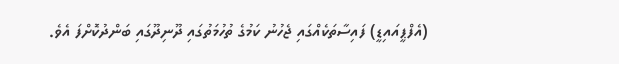(އެފްޕީއައިޑީ) ފައިސާތަކެއްގައި ޖެހުނު ކަމުގެ ތުހުމަތުގައި ދޫނިދޫގައި ބަންދުކޮށްފަ އެވެ.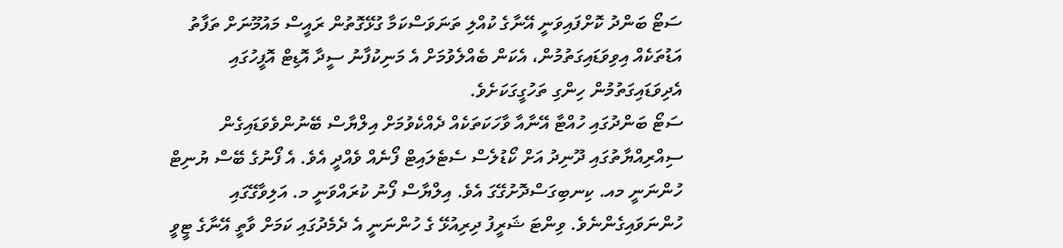ސަޓޯ ބަންދު ކޮށްފައިވަނީ އޭނާގެ ކުއްލި ތަނަވަސްކަމާ ގުޅޭގޮތުން ރައީސް މައުމޫނަށް ތަފާތު އަޑުތަކެއް އިވިވަޑައިގަތުމުން، އެކަން ބެއްލެވުމަށް އެ މަނިކުފާނު ސީދާ އޮޑިޓް އޮފީހުގައި އެދިވަޑައިގަތުމުން ހިންގި ތަހުގީގަކަށެވެ.
ސަޓޯ ބަންދުގައި ހުއްޓާ އޭނާއާ ވާހަކަތަކެއް ދެއްކެވުމަށް އިލްޔާސް ބޭނުންވެވަޑައިގެން ސިއްރިއްޔާތުގައި ދޫނިދު އަށް ކޯޑުލެސް ސެޓެލައިޓް ފޯނެއް ވެއްދީ އެވެ. އެ ފޯނުގެ ބޭސް ޔުނިޓް ހުންނަނީ މއ. ކިނބިގަސްދޮށުގޭގަ އެވެ. އިލްޔާސް ފޯނު ކުރައްވަނީ މ. އަލިވާގޭގައި ހުންނަވައިގެންނެވެ. ވިންޓަ ޝަރީފު ދިރިއުޅޭ ގެ ހުންނަނީ އެ ދެމެދުގައި ކަމަށް ވާތީ އޭނާގެ ޓީވީ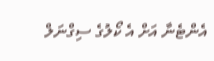އެންޓެނާ އަށް އެ ކޯލުގެ ސިގްނަލް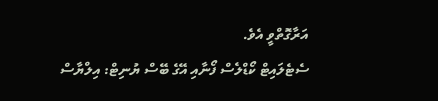އަރާގޮތްވީ އެވެ.
ސެޓެލައިޓް ކޯޑްލެސް ފޯނާއި އޭގެ ބޭސް ޔުނިޓް: އިލްޔާސް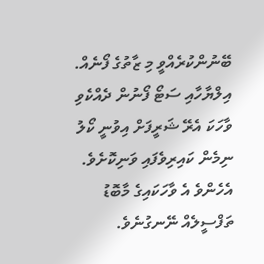ބޭނުންކުރެއްވީ މި ޒާތުގެ ފޯނެއް.
އިލްޔާހާއި ސަޓޯ ފޯނުން ދެއްކެވި ވާހަކަ އެރޭ ޝަރީފަށް އިވުނީ ކޯލު ނިމެން ކައިރިވެފައި ވަނިކޮށެވެ. އެހެންވެ އެ ވާހަކައިގެ މާބޮޑު ތަފްސީލެއް ނޭނގުނެވެ.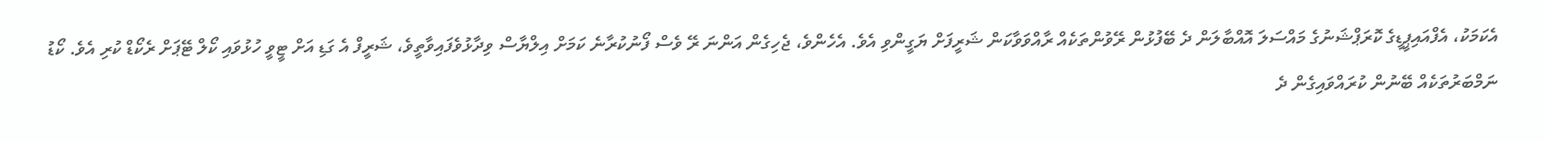އެކަމަކު، އެފްއައިޕީޑީގެ ކޮރަޕްޝަނުގެ މައްސަލަ އޮއްބާލަން ދެ ބޭފުޅުން ރޭވުންތަކެއް ރާއްވަވާކަން ޝަރީފަށް ޔަގީންވި އެވެ. އެހެންވެ، ޖެހިގެން އަންނަ ރޭ ވެސް ފޯނުކުރާނެ ކަމަށް އިލްޔާސް ވިދާޅުވެފައިވާތީވެ، ޝަރީފް އެ ގަޑި އަށް ޓީވީ ހުޅުވައި ކޯލް ޓޭޕަށް ރެކޯޑް ކުރި އެވެ. ކޯޑު ނަމްބަރުތަކެއް ބޭނުން ކުރައްވައިގެން ދެ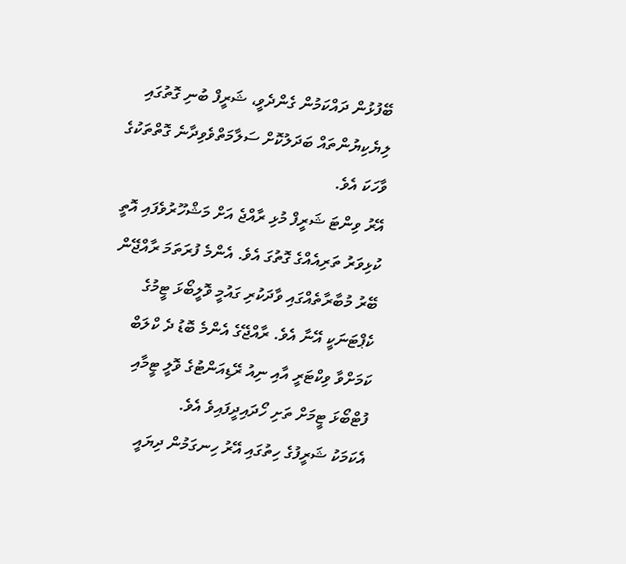ބޭފުޅުން ދައްކަމުން ގެންދެވީ، ޝަރީފް ބުނި ގޮތުގައި ލިޔެކިޔުންތައް ބަދަލުކޮށް ސަލާމަތްވެވިދާނެ ގޮތްތަކުގެ ވާހަކަ އެވެ.
އޭރު ވިންޓަ ޝަރީފް މުޅި ރާއްޖެ އަށް މަޝްހޫރުވެފައި އޮތީ ކުޅިވަރު ތަރިއެއްގެ ގޮތުގަ އެވެ. އެންމެ ފުރަތަމަ ރާއްޖޭން ބޭރު މުބާރާތެއްގައި ވާދަކުރި ގައުމީ ވޮލީބޯޅަ ޓީމުގެ ކެޕްޓަނަކީ އޭނާ އެވެ. ރާއްޖޭގެ އެންމެ ބޮޑު ދެ ކްލަބް ކަމަށްވާ ވިކްޓަރީ އާއި ނިއު ރޭޑިއަންޓުގެ ވޮލީ ޓީމާއި ފުޓްބޯޅަ ޓީމަށް ތަށި ހޯދައިދީފައިވެ އެވެ.
އެކަމަކު ޝަރީފުގެ ހިތުގައި އޭރު ހިނގަމުން ދިޔައީ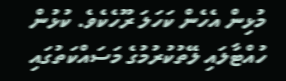މުޅިން އެހެން ކަހަލަ ރޫހެކެވެ. ކުޅުން ހުއްޓާލައި ލޭތުކުރުމުގެ މަސައްކަތުގައި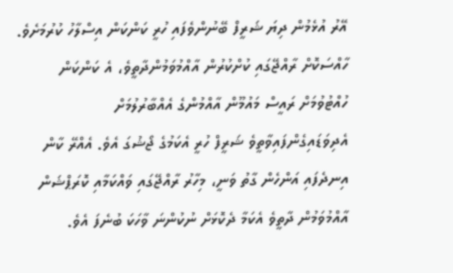އޭރު އުޅެމުން ދިޔަ ޝަރީފް ބޭނުންވެފައި ހުރީ ކަންކަން އިސްލާހު ކުރުމަށެވެ. ހާއްސަކޮށް ރާއްޖޭގައި ކުށްކުރުން އާއްމުވަމުންދާތީވެ، އެ ކަންކަން ހުއްޓުވުމަށް ރައީސް މައުމޫން އާއްމުންގެ އެއްބާރުލުމަށް އެދިވަޑައިގެންފައިވާތީވެ ޝަރީފް ހުރީ އެކަމުގެ ޖޯޝުގަ އެވެ. އެއްރޭ ކާން އިނދެފައި އަންހެން ގާތު ވަނީ، މިހާރު ރާއްޖޭގައި ވައްކަމާއި ކޮރަޕްޝަން އާއްމުވަމުން ދާތީވެ އެކަމާ ދެކޮޅަށް ނުކުންނަ ވާހަކަ ބުނެފަ އެވެ.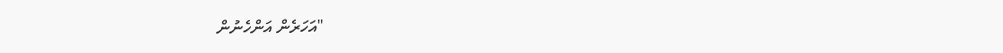"އަހަރެން އަންހެނުން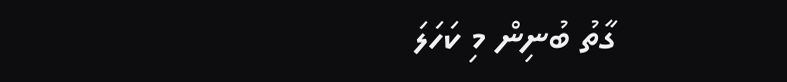ގާތު ބުނިން މި ކަހަލަ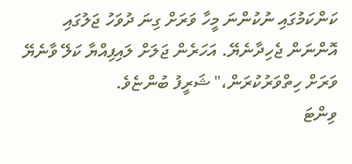ކަންކަމުގައި ނުކުންނަ މީހާ ވަރަށް ގިނަ ދުވަހު ޖަލުގައި އޮންނަން ޖެހިދާނެޔޭ. އަހަރެން ޖަލަށް ލައިފިއްޔާ ކަލޭ ވާނެޔޭ ވަރަށް ހިތްވަރުކުރަން،" ޝަރީފު ބުންޏެވެ.
ވިންޓަ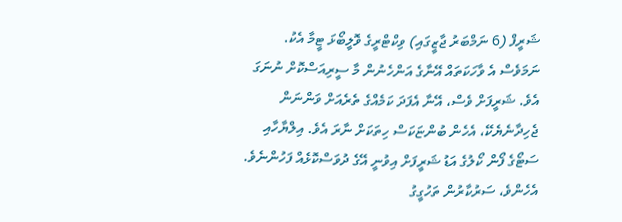ޝަރީފް (6 ނަމްބަރު ޖާޒީގައި) ވިކްޓްރީގެ ވޮލީބޯޅަ ޓީމާ އެކު.
ނަމަވެސް އެ ވާހަކަތައް އޭނާގެ އަންހެނުން މާ ސީރިއަސްކޮށް ނުނަގަ އެވެ. ޝަރީފަށް ވެސް، އޭނާ އެފަދަ ކަމެއްގެ ތެރެއަށް ވަންނަން ޖެހިދާނެޔެކޭ، އެހެން ބުންޏަކަސް ހިތަކަށް ނާރަ އެވެ. އިލްޔާހާއި ސަޓޯގެ ފޯން ކޯލުގެ އަޑު ޝަރީފަށް އިވުނީ އޭގެ ދުވަސްކޮޅެއް ފަހުންނެވެ. އެހެންވެ، ސަރުކާރުން ތަހުގީގު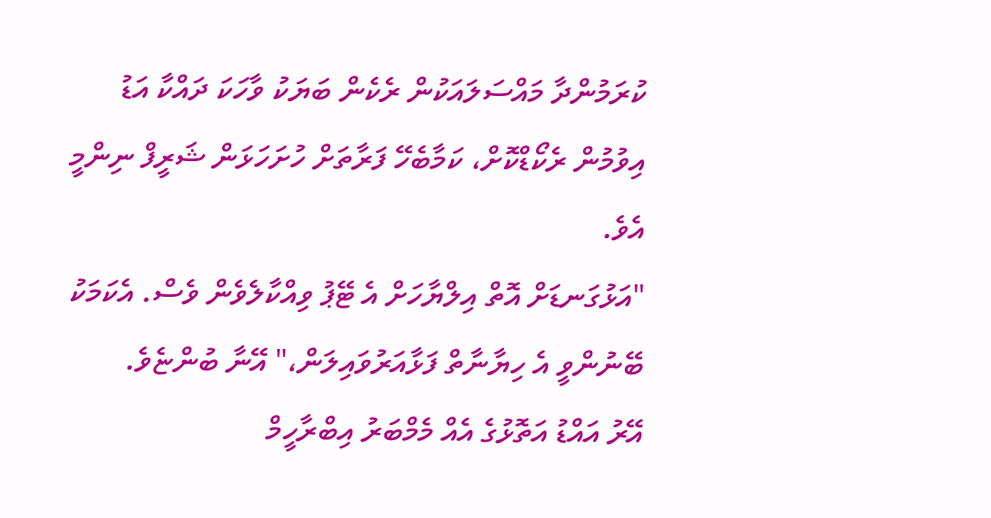ކުރަމުންދާ މައްސަލައަކުން ރެކެން ބަޔަކު ވާހަކަ ދައްކާ އަޑު އިވުމުން ރެކޯޑްކޮށް، ކަމާބެހޭ ފަރާތަށް ހުށަހަޅަން ޝަރީފް ނިންމީ އެވެ.
"އަޅުގަނޑަށް އޮތް އިލްޔާހަށް އެ ޓޭޕު ވިއްކާލެވެން ވެސް. އެކަމަކު ބޭނުންވީ އެ ހިޔާނާތް ފަޅާއަރުވައިލަން،" އޭނާ ބުންޏެވެ.
އޭރު އައްޑު އަތޮޅުގެ އެއް މެމްބަރު އިބްރާހީމް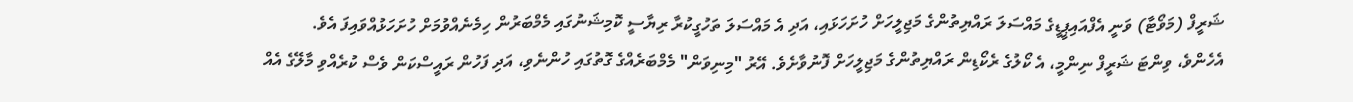ޝަރީފް (މަވޯޓާ) ވަނީ އެފްއައިޕީޑީގެ މައްސަލަ ރައްޔިތުންގެ މަޖިލީހަށް ހުށަހަޅައި، އަދި އެ މައްސަލަ ތަހުގީކުރާ ރިޔާސީ ކޮމިޝަނުގައި މެމްބަރުން ހިމެނެއްވުމަށް ހުށަހަޅުއްވައިފަ އެވެ.
އެހެންވެ، ވިންޓަ ޝަރީފް ނިންމީ، އެ ކޯލުގެ ރެކޯޑިން ރައްޔިތުންގެ މަޖިލީހަށް ފޮނުވާށެވެ. އޭރު "މިނިވަން" މެމްބަރެއްގެ ގޮތުގައި ހުންނެވި، އަދި ފަހުން ރައީސްކަން ވެސް ކުރެއްވި މާލޭގެ އެއް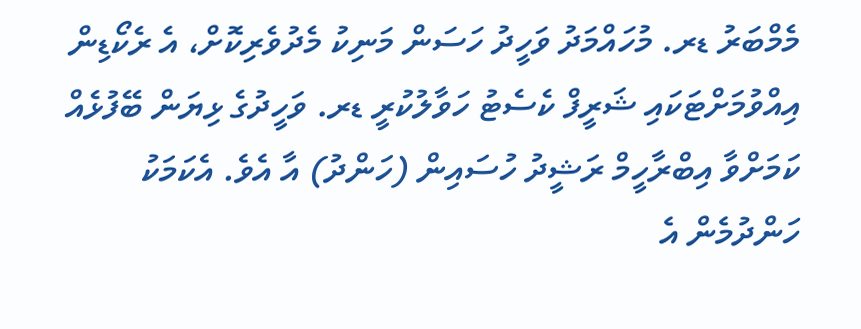މެމްބަރު ޑރ. މުހައްމަދު ވަހީދު ހަސަން މަނިކު މެދުވެރިކޮށް، އެ ރެކޯޑިން އިއްވުމަށްޓަކައި ޝަރީފް ކެސެޓު ހަވާލުކުރީ ޑރ. ވަހީދުގެ ޅިޔަން ބޭފުޅެއް ކަމަށްވާ އިބްރާހީމް ރަޝީދު ހުސައިން (ހަންދު) އާ އެވެ. އެކަމަކު ހަންދުމެން އެ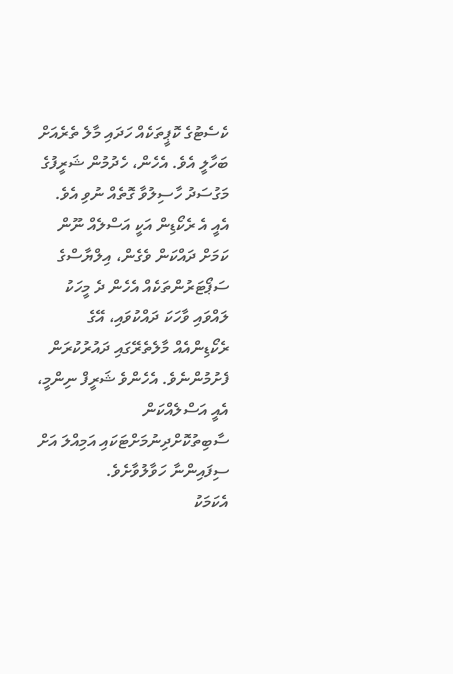ކެސެޓުގެ ކޮޕީތަކެއް ހަދައި މާލެ ތެރެއަށް ބަހާލީ އެވެ. އެހެން، ހެދުމުން ޝަރީފުގެ މަގުސަދު ހާސިލުވާ ގޮތެއް ނުވި އެވެ. އެއީ އެ ރެކޯޑިން އަކީ އަސްލެއް ނޫން ކަމަށް ދައްކަން ވެގެން، އިލްޔާސްގެ ސަޕޯޓަރުންތަކެއް އެހެން ދެ މީހަކު ލައްވައި ވާހަކަ ދައްކުވައި، އޭގެ ރެކޯޑިންއެއް މާލެތެރޭގައި ދައުރުކުރަން ފެށުމުންނެވެ. އެހެންވެ ޝަރީފް ނިންމީ، އެއީ އަސްލެއްކަން ސާބިތުކޮށްދިނުމަށްޓަކައި އަމިއްލަ އަށް ސިފައިންނާ ހަވާލުވާށެވެ.
އެކަމަކު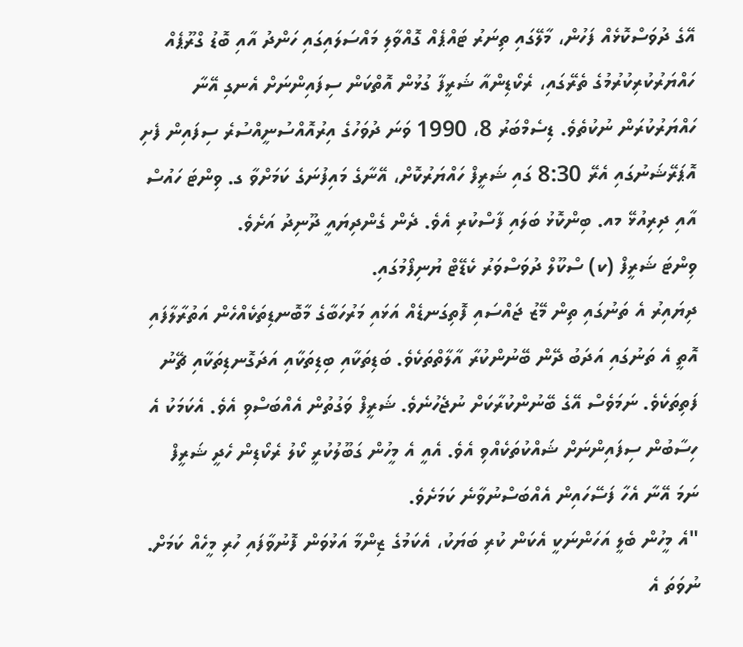އޭގެ ދުވަސްކޮޅެއް ފަހުން، މާލޭގައި ތިނަރު ޓައްޕެއް ގޮއްވާލި މައްސަލައިގައި ހަންދު އާއި ބޮޑު ގްރޫޕެއް ހައްޔަރުކުރިކުރުމުގެ ތެރޭގައި، ރެކޯޑިންއާ ޝަރީފާ ގުޅުން އޮތްކަން ސިފައިންނަށް އެނގި އޭނާ ހައްޔަރުކުރަން ނުކުތެވެ. ޑިސެމްބަރު 8، 1990 ވަނަ ދުވަހުގެ އިރުއޮއްސުނީއްސުރެ ސިފައިން ފެށި އޮޕަރޭޝަނުގައި އެރޭ 8:30 ގައި ޝަރީފް ހައްޔަރުކޮށް، އޭނާގެ މައިފުނަގެ ކަމަށްވާ ގ. ވިންޓަ ހައުސް އާއި ދިރިއުޅޭ މއ. ބިންކޮޅު ބަލައި ފާސްކުރި އެވެ. ދެން ގެންދިޔައީ ދޫނިދު އަށެވެ.
ވިންޓަ ޝަރީފް (ކ) ސްކޫލް ދުވަސްވަރު ކެޑޭޓް ޔުނިފޯމުގައި.
ދިޔައިރު އެ ތަނުގައި ތިން މޭޒު ޖައްސައި ފޮތިގަނޑެއް އަޅައި މަރުހަބާގެ މާބޮނޑިތަކެއްހެން އަތުރާލާފައި އޮތީ އެ ތަނުގައި އަދަބު ދޭން ބޭނުންކުރާ އާލާތްތަކެވެ. ބަޑިތަކާއި ބިޑިތަކާއި އަދަގޮނޑިތަކާއި ޗޭނު ފަތިތަކެވެ. ނަމަވެސް އޭގެ ބޭނުންކުރާކަށް ނުޖެހުނެވެ. ޝަރީފް ވަގުތުން އެއްބަސްވި އެވެ. އެކަމަކު އެ ހިސާބުން ސިފައިންނަށް ޝައްކުތަކެއްވި އެވެ. އެއީ އެ މީހުން ގަބޫލުކުރީ ކޯލު ރެކޯޑިން ހެދީ ޝަރީފް ނަމަ އޭނާ އެހާ ފަސޭހައިން އެއްބަސްނުވާނެ ކަމަށެވެ.
"އެ މީހުން ބެލީ އަހަންނަކީ އެކަން ކުރި ބަޔަކު، އެކަމުގެ ޒިންމާ އަޅުވަން ފޮނުވާފައި ހުރި މީހެއް ކަމަށް. ނުވަތަ އެ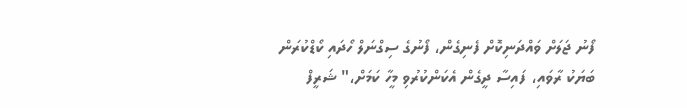ފޯނު ޖަލަށް ވައްދަނިކޮށް ފެނިގެން، ފޯނުގެ ސިގްނަލް ހޯދައި ކޯޑްކުރަން ބަޔަކު ރާވައި، ފައިސާ ދީގެން އެކަންކުރުވި މީހާ ކަމަށް،" ޝަރީފް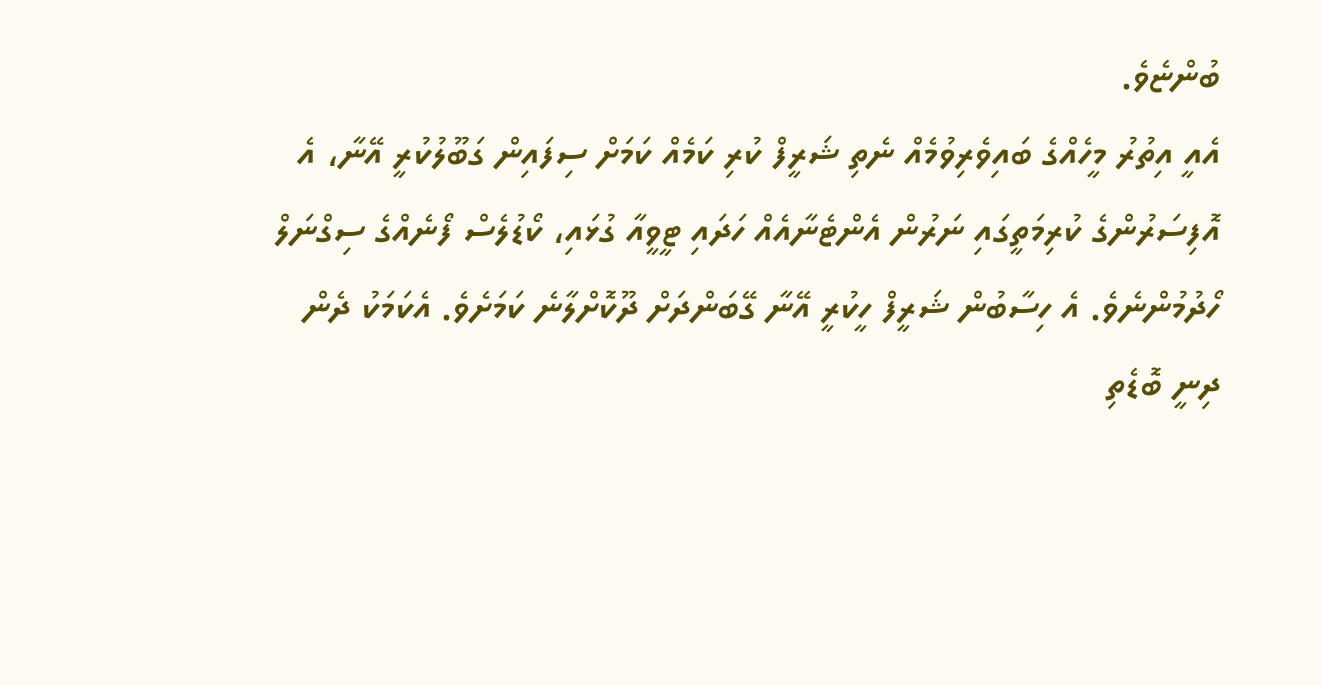ބުންޏެވެ.
އެއީ އިތުރު މީހެއްގެ ބައިވެރިވުމެއް ނެތި ޝަރީފް ކުރި ކަމެއް ކަމަށް ސިފައިން ގަބޫލުކުރީ އޭނާ، އެ އޮފިސަރުންގެ ކުރިމަތީގައި ނަރުން އެންޓެނާއެއް ހަދައި ޓީވީއާ ގުޅައި، ކޯޑުލެސް ފޯނެއްގެ ސިގްނަލް ހޯދުމުންނެވެ. އެ ހިސާބުން ޝަރީފް ހީކުރީ އޭނާ ގޭބަންދަށް ދޫކޮށްލާނެ ކަމަށެވެ. އެކަމަކު ދެން ދިނީ ބޮޑެތި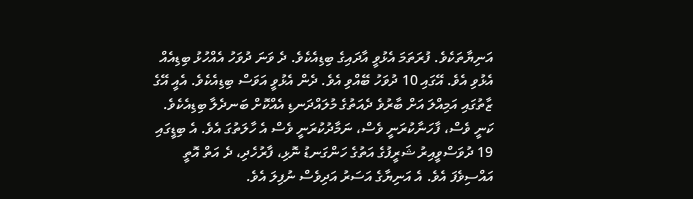އަނިޔާތަކެވެ. ފުރަތަމަ އެޅުވީ އާދައިގެ ބިޑިއެކެވެ. ދެ ވަނަ ދުވަހު އެއްހުޅު ބިޑިއެއް އެޅުވި އެވެ. އޭގައި 10 ދުވަހު ބޭއްވި އެވެ. ދެން އެޅުވީ އަވަސް ބިޑިއެކެވެ. އެއީ އޭގެ ޒާތުގައި އަމިއްލަ އަށް ބާރުވެ ދެއަތުގެ މުލައްދަނޑި އެއްކޮށް ބަނދެލާ ބިޑިއެކެވެ. ކަނީ ވެސް، ފާހަނާކުރަނީ ވެސް، ނަމާދުކުރަނީ ވެސް އެ ހާލަތުގަ އެވެ. އެ ބިޑީގައި 19 ދުވަސްވީއިރު ޝަރީފުގެ އަތުގެ ހަންގަނޑު ނޮޅި، ފާރުހެދި، ދެ އަތް އޮތީ އައްސިވެފަ އެވެ. އެ އަނިޔާގެ އަސަރު އަދިވެސް ނުފިލަ އެވެ.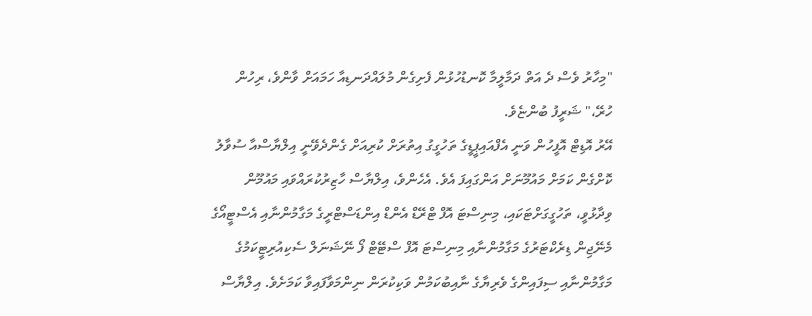"މިހާރު ވެސް ދެ އަތް ދަމާލީމާ ކޮނޑުހުޅުން ފެށިގެން މުލައްދަނޑިއާ ހަމައަށް ވާންވެ، ރިހުން ހުރޭ،" ޝަރީފު ބުންޏެވެ.
އޭރު އޮޑިޓް އޮފީހުން ވަނީ އެފްއައިޕީޑީގެ ތަހުގީގު އިތުރަށް ކުރިއަށް ގެންދެވޭނީ އިލްޔާސްއާ ސުވާލު ކޮށްގެން ކަމަށް މައުމޫނަށް އަންގައިފަ އެވެ. އެހެންވެ، އިލްޔާސް ހާޒިރުކުރައްވައި މައުމޫން ވިދާޅުވީ، ތަހުގީގަށްޓަކައި، މިނިސްޓަ އޮފް ޓްރޭޑް އެންޑް އިންޑަސްޓްރީގެ މަގާމުންނާއި އެސްޓީއޯގެ މެނޭޖިން ޑިރެކްޓަރުގެ މަގާމުންނާއި މިނިސްޓަ އޮފް ސްޓޭޓް ފޯ ނޭޝަނަލް ސެކިއުރިޓީކަމުގެ މަގާމުންނާއި ސިފައިންގެ ވެރިޔާގެ ނާއިބުކަމުން ވަކިކުރަން ނިންމަވާފައިވާ ކަމަށެވެ. އިލްޔާސް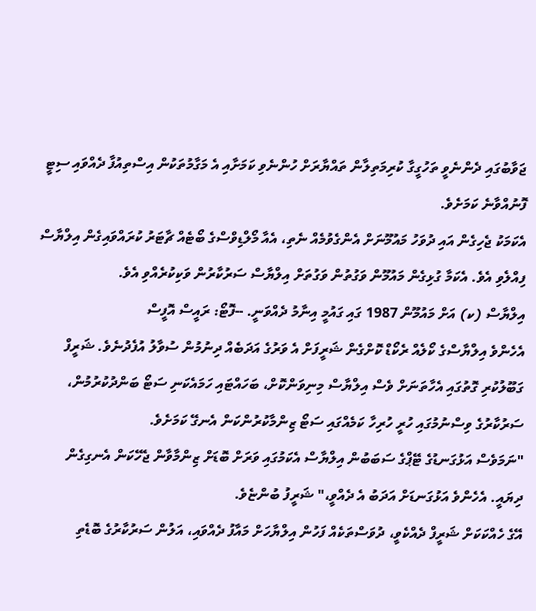ޖަވާބުގައި ދެންނެވީ ތަހުގީގާ ކުރިމަތިލާން ތައްޔާރަށް ހުންނެވި ކަމަށާއި އެ މަގާމުތަކުން އިސްތިއުފާ ދެއްވައި ސިޓީ ފޮނުއްވާނެ ކަމަށެވެ.
އެކަމަކު ޖެހިގެން އައި ދުވަހު މައުމޫނަށް އެންގެވުމެއް ނެތި، އެއާ މޯލްޑިވްސްގެ ބޯޓެއް ޗާޓަރު ކުރައްވައިގެން އިލްޔާސް ފިއްލެވި އެވެ. އެކަމާ ގުޅިގެން މައުމޫން ވަގުތުން ވަގުތަށް އިލްޔާސް ސަރުކާރުން ވަކިކުރެއްވި އެވެ.
އިލްޔާސް (ކ) އަށް މައުމޫން 1987 ގައި ގައުމީ އިނާމު ދެއްވަނީ. --ފޮޓޯ: ރައީސް އޮފީސް
އެހެންވެ އިލްޔާސްގެ ކޯލެއް ރެކޯޑް ކޮށްގެން ޝަރީފަށް އެ ވަރުގެ އަދަބެއް ދިނުމުން ސުވާލު އުފެދުނެވެ. ޝަރީފް ގަބޫލުކުރި ގޮތުގައި އެހާތަނަށް ވެސް އިލްޔާސް މިނިވަންކޮށް، ބަހައްޓައި ހަމައެކަނި ސަޓޯ ބަންދުކުރުމުން، ސަރުކާރުގެ ވިސްނުމުގައި ހުރީ ހުރިހާ ކަމެއްގައި ސަޓޯ ޒިންމާކުރުންކަން އެނގޭ ކަމަށެވެ.
"ނަމަވެސް އަޅުގަނޑުގެ ޓޭޕްގެ ސަބަބުން އިލްޔާސް އެކަމުގައި ވަރަށް ބޮޑަށް ޒިންމާވާން ޖެހޭކަން އެނގިގެން ދިޔައީ. އެހެންވެ އަޅުގަނޑަށް އަދަބު އެ ދެއްވީ،" ޝަރީފު ބުންޏެވެ.
އޭގެ ހެއްކަކަށް ޝަރީފް ދެއްކެވީ، ދުވަސްތަކެއް ފަހުން އިލްޔާހަށް މައާފު ދެއްވައި، އަލުން ސަރުކާރުގެ ބޮޑެތި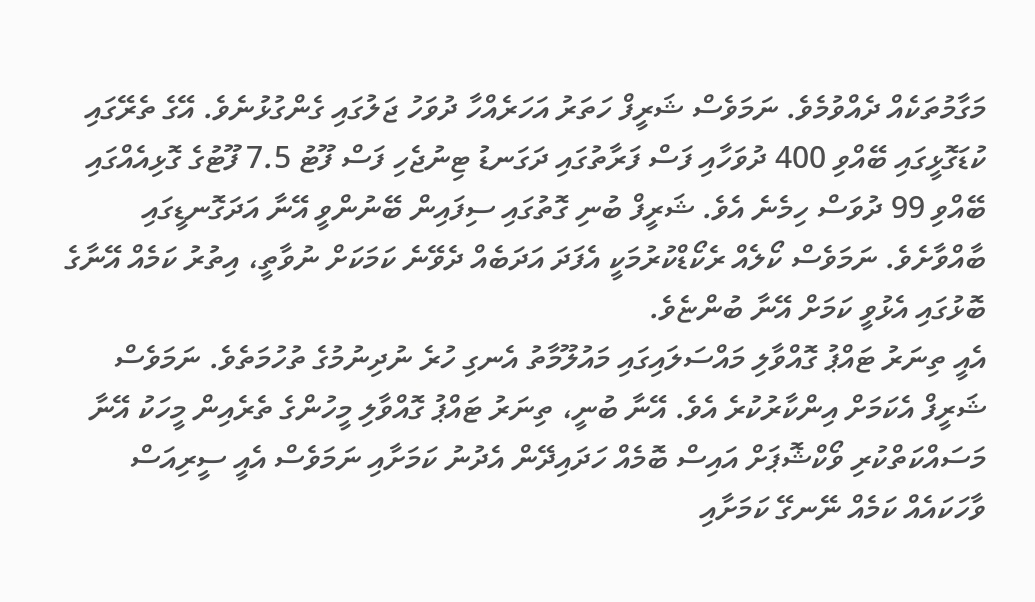މަގާމުތަކެއް ދެއްވުމެވެ. ނަމަވެސް ޝަރީފް ހަތަރު އަހަރެއްހާ ދުވަހު ޖަލުގައި ގެންގުޅުނެވެ. އޭގެ ތެރޭގައި ކުޑަގޮޅީގައި ބޭއްވި 400 ދުވަހާއި ފަސް ފަރާތުގައި ދަގަނޑު ޓިނުޖެހި ފަސް ފޫޓު 7.5 ފޫޓުގެ ގޮޅިއެއްގައި ބޭއްވި 99 ދުވަސް ހިމެނެ އެވެ. ޝަރީފް ބުނި ގޮތުގައި ސިފައިން ބޭނުންވީ އޭނާ އަދަގޮނޑީގައި ބާއްވާށެވެ. ނަމަވެސް ކޯލެއް ރެކޯޑްކުރުމަކީ އެފަދަ އަދަބެއް ދެވޭނެ ކަމަކަށް ނުވާތީ، އިތުރު ކަމެއް އޭނާގެ ބޮޅުގައި އެޅުވީ ކަމަށް އޭނާ ބުންޏެވެ.
އެއީ ތިނަރު ޓައްޕު ގޮއްވާލި މައްސަލައިގައި މައުލޫމާތު އެނގި ހުރެ ނުދިނުމުގެ ތުހުމަތެވެ. ނަމަވެސް ޝަރީފް އެކަމަށް އިންކާރުކުރެ އެވެ. އޭނާ ބުނީ، ތިނަރު ޓައްޕު ގޮއްވާލި މީހުންގެ ތެރެއިން މީހަކު އޭނާ މަސައްކަތްކުރި ވޯކްޝޮޕަށް އައިސް ބޮމެއް ހަދައިދޭން އެދުނު ކަމަށާއި ނަމަވެސް އެއީ ސީރިއަސް ވާހަކައެއް ކަމެއް ނޭނގޭ ކަމަށާއި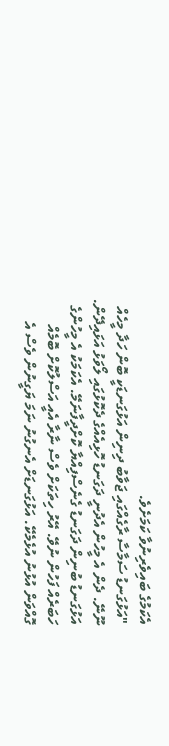އެކަމުގެ ބައިވެރިނުވާ ކަމަށެވެ.
"އަޅުގަނޑު ސަމާސާ ރާގެއްގައި ޖަވާބު ދިނިން އަޅުގަނޑަކީ ބޮން ހަދާ މީހެއް ނޫނޭ. ދެން އެ މީހުން އެދުނީ ދަގަނޑު ހޮޅިއެއްގެ ދެކޮޅުގައި ލޯވަޅު އަޅައިދޭން. އަޅުގަނޑު ބުނިން ދަގަނޑު ގެނެސްފިއްޔާ ކޮށްދީފާނަމޭ. އެކަމަކު އެ މީހުންގެ ހަބަރެއް ފަހުން ނުވޭ. އޭރު ހިތަކަށް ވެސް ނާރާ އެއީ އަސްލުކޮށް ބޮމެއް ގޮއްވަން އުޅުނު އުޅެމެކޭ. އަޅުގަނޑަށް އެނގުނު ނަމަ ޔަގީނުން ވެސް އެ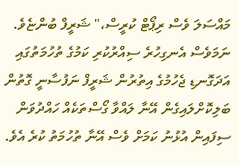މައްސަލަ ވެސް ރިޕޯޓް ކުރީސް،" ޝަރީފް ބުންޏެވެ.
ނަމަވެސް އެނގިހުރެ ސިއްރުކުރި ކަމުގެ ތުހުމަތުގައި އަދަގޮނޑި ޖެހުމުގެ އިތުރުން ޝަރީފް ނަފުސާނީ ގޮތުން ބަލިކޮށްލައިގެން އޭނާ ލައްވާ ގޯސްތަކެއް ހައްދުވަން ސިފައިން އުޅުނު ކަމަށް ވެސް އޭނާ ތުހުމަތު ކުރެ އެވެ.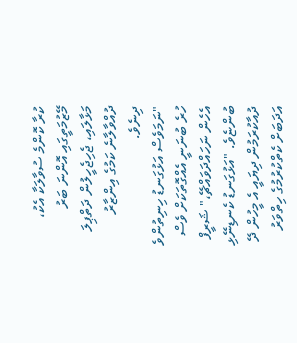ކުރާ ކޮންމެ ސުވާލަކާ އެކު، މޭޒުމަތީގައި އޮންނަ ބަރު މަޅާލައި، ޖެހިޖެހީލުން ދަތްޕިލަ ދުއްވާލާނެ ކަމުގެ އިންޒާރު ދިނެވެ.
"ނަމަވެސް އަޅުގަނޑު ހިނިތުންވެ ހުރެ ބުނަނީ އެއްގޮތަކަށް ވެސް އެހެން ނަހައްދަވައްޗޭ،" ޝަރީފް ބުންޏެވެ. "އަޅުގަނޑު ކެނޑިނޭޅި ދުއާކުރަމުން ދިޔައީ އެ މީހުން ދޭ އަދަބަށް ކެތްކުރުމުގެ ހިތްވަރު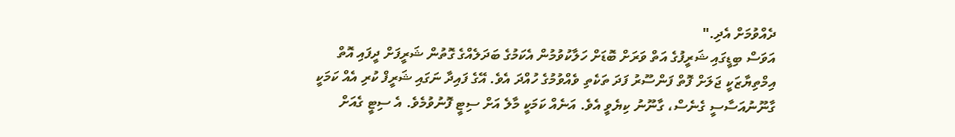ދެއްވުމަށް އެދި."
އަވަސް ބިޑީގައި ޝަރީފުގެ އަތް ވަރަށް ބޮޑަށް ހަލާކުވުމުން އެކަމުގެ ބަދަލެއްގެ ގޮތުން ޝަރީފަށް ދީފައި އޮތް އިމްތިޔާޒަކީ ޖަލަށް ފޮތް ފަންސޫރު ފަދަ ތަކެތި ވެއްވުމުގެ ހުއްދަ އެވެ. އޭގެ ފައިދާ ނަގައި ޝަރީފް ކުރި އެއް ކަމަކީ ގާނޫނުއަސާސީ ގެނެސް، ގާނޫނު ކިޔެވީ އެވެ. އަނެއް ކަމަކީ މާލެ އަށް ސިޓީ ފޮނުވުމެވެ. އެ ސިޓީ ގެއަށް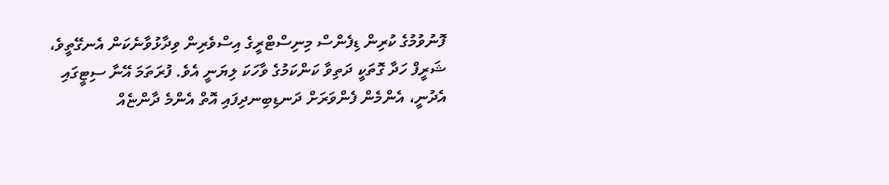ފޮނުވުމުގެ ކުރިން ޑިފެންސް މިނިސްޓްރީގެ އިސްވެރިން ވިދާޅުވާނެކަން އެނގޭތީވެ، ޝަރީފް ހަދާ ގޮތަކީ ދަތިވާ ކަންކަމުގެ ވާހަކަ ލިޔަނީ އެވެ. ފުރަތަމަ އޭނާ ސިޓީގައި އެދުނީ، އެންމެން ފެންވަރަށް ދަނޑިބިނދިފައި އޮތް އެންމެ ދާންޏެއް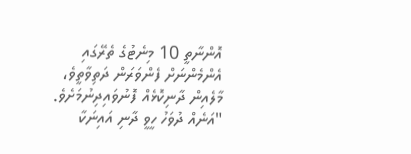އޮންނާތީ 10 މިނެޓުގެ ތެރޭގައި އެންމެންނަށް ފެންވަރަން ދަތިވާތީވެ، މާލެއިން ދާނިކޮޅެއް ފޮނުވައިދިނުމަށެވެ.
"އަނެއް ދުވަހު ހީވީ ދާނި އައިނަކާ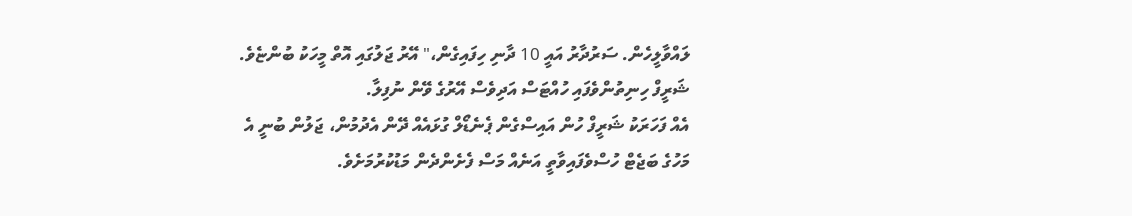ލައްވާލީހެން. ސަރުދާރު އައީ 10 ދާނި ހިފައިގެން،" އޭރު ޖަލުގައި އޮތް މީހަކު ބުންޏެވެ.
ޝަރީފް ހިނިތުންވެފައި ހުއްޓަސް އަދިވެސް އޭރުގެ ވޭން ނުފިލާ.
އެއް ފަހަރަކު ޝަރީފް ހުން އައިސްގެން ޕެނެޑޯލް ގުޅައެއް ދޭން އެދުމުން، ޖަލުން ބުނީ އެ މަހުގެ ބަޖެޓް ހުސްވެފައިވާތީ އަނެއް މަސް ފެށެންދެން މަޑުކުރުމަށެވެ.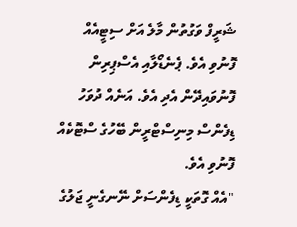ޝަރީފް ވަގުތުން މާލެ އަށް ސިޓީއެއް ފޮނުވި އެވެ. ޕެނެޑޯލާއި އެސްޕިރިން ފޮނުވައިދޭން އެދި އެވެ. އަނެއް ދުވަހު ޑިފެންސް މިނިސްޓްރީން ބޭހުގެ ސްޓޮކެއް ފޮނުވި އެވެ.
"އެއް ގޮތަކީ ޑިފެންސަށް ނޭނގެނީ ޖަލުގެ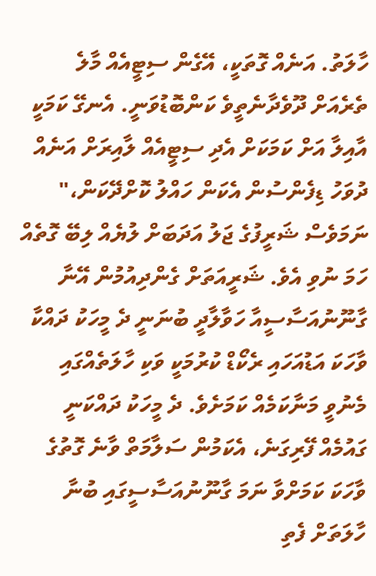ހާލަތު. އަނެއް ގޮތަކީ، އޭގެން ސިޓީއެއް މާލެ ތެރެއަށް ދޫވެދާނެތީވެ ކަންބޮޑުވަނީ. އެނގޭ ކަމަކީ އާއިލާ އަށް ކަމަކަށް އެދި ސިޓީއެއް ލާއިރަށް އަނެއް ދުވަހު ޑިފެންސުން އެކަން ހައްލު ކޮށްދޭކަން،"
ނަމަވެސް ޝަރީފުގެ ޖަލު އަދަބަށް ލުޔެއް ލިބޭ ގޮތެއް ހަމަ ނުވި އެވެ. ޝަރީއަތަށް ގެންދިއުމުން އޭނާ ގާނޫނުއަސާސީއާ ހަވާލާދީ ބުނަނީ ދެ މީހަކު ދައްކާ ވާހަކަ އަޑުއަހައި ރެކޯޑް ކުރުމަކީ ވަކި ހާލަތެއްގައި މެނުވީ މަނާކަމެއް ކަމަށެވެ. ދެ މީހަކު ދައްކަނީ ގައުމެއް ފޭރިގަނެ، އެކަމުން ސަލާމަތް ވާނެ ގޮތުގެ ވާހަކަ ކަމަށްވާ ނަމަ ގާނޫނުއަސާސީގައި ބުނާ ހާލަތަށް ފެތި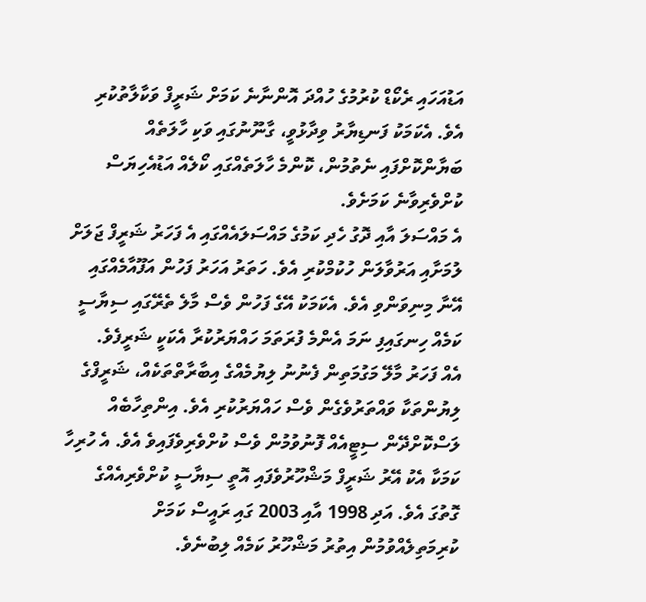އަޑުއަހައި ރެކޯޑް ކުރުމުގެ ހުއްދަ އޮންނާނެ ކަމަށް ޝަރީފް ވަކާލާތުކުރި އެވެ. އެކަމަކު ފަނޑިޔާރު ވިދާޅުވީ، ގާނޫނުގައި ވަކި ހާލަތެއް ބަޔާންކޮށްފައި ނެތުމުން، ކޮންމެ ހާލަތެއްގައި ކޯލެއް އަޑުއެހިޔަސް ކުށްވެރިވާނެ ކަމަށެވެ.
އެ މައްސަލަ އާއި ދޮގު ހެދި ކަމުގެ މައްސަލައެއްގައި އެ ފަހަރު ޝަރީފް ޖަލަށް ލުމަށާއި އަރުވާލަން ހުކުމްކުރި އެވެ. ހަތަރު އަހަރު ފަހުން އަފޫއާމެއްގައި އޭނާ މިނިވަންވި އެވެ. އެކަމަކު އޭގެ ފަހުން ވެސް މާލެ ތެރޭގައި ސިޔާސީ ކަމެއް ހިނގައިފި ނަމަ އެންމެ ފުރަތަމަ ހައްޔަރުކުރާ އެކަކީ ޝަރީފެވެ.
އެއް ފަހަރު މާލޭ މަގުމަތިން ފެނުނު ލިޔުމެއްގެ އިބާރާތްތަކެއް، ޝަރީފްގެ ލިޔުންތަކާ ވައްތަރުވެގެން ވެސް ހައްޔަރުކުރި އެވެ. އިންތިހާބެއް ލަސްކޮށްދޭން ސިޓީއެއް ފޮނުވުމުން ވެސް ކުށްވެރިވެފައިވެ އެވެ. އެ ހުރިހާ ކަމަކާ އެކު އޭރު ޝަރީފް މަޝްހޫރުވެފައި އޮތީ ސިޔާސީ ކުށްވެރިއެއްގެ ގޮތުގަ އެވެ. އަދި 1998 އާއި 2003 ގައި ރައީސް ކަމަށް ކުރިމަތިލެއްވުމުން އިތުރު މަޝްހޫރު ކަމެއް ލިބުނެވެ.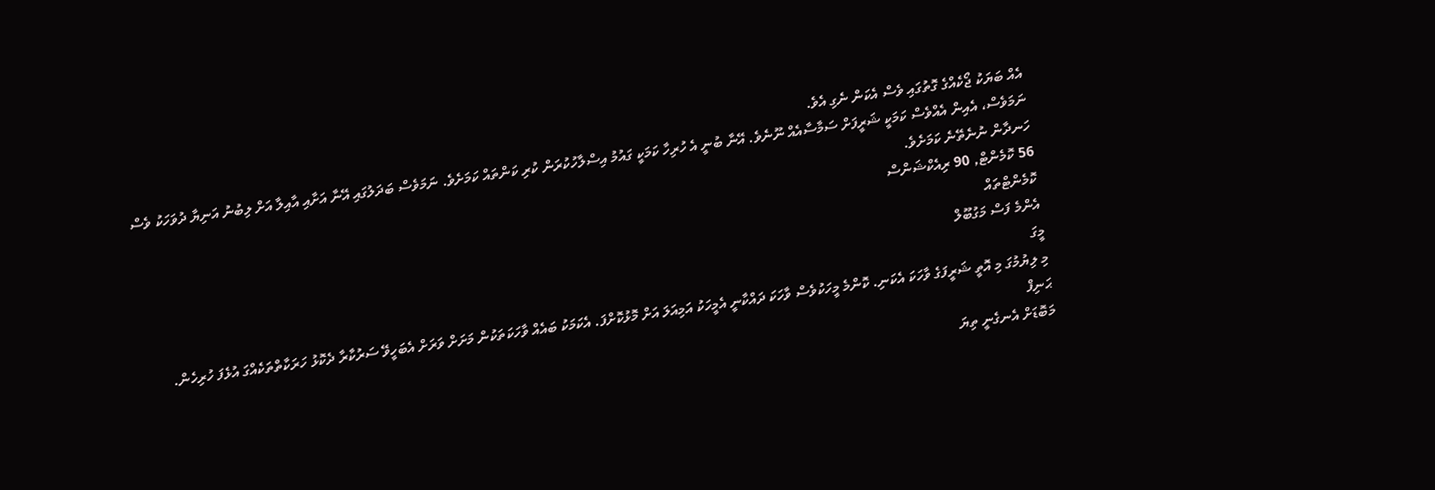އެއް ބަޔަކު ޖޯކެއްގެ ގޮތުގައި ވެސް އެކަން ނެގި އެވެ.
ނަމަވެސް، އެއިން އެއްވެސް ކަމަކީ ޝަރީފަށް ސަމާސާއެއް ނޫނެވެ. އޭނާ ބުނީ އެ ހުރިހާ ކަމަކީ ގައުމު އިސްލާހުކުރަން ކުރި ކަންތައް ކަމަށެވެ. ނަމަވެސް ބަދަލުގައި އޭނާ އަށާއި އާއިލާ އަށް ލިބުނު އަނިޔާ ދުވަހަކު ވެސް ހަނދާން ނުނެތޭނެ ކަމަށެވެ.
56 ކޮމެންޓް, 90 ރިއެކްޝަންސް
ކޮމެންޓްތައް
އެންމެ ފަސް މަގުބޫލް
މީގަ
މި ލިޔުމުގަ މި އޮތީ ޝަރީފަގެ ވާހަކަ އެކަނި. ކޮންމެ މީހަކުވެސް ވާހަކަ ދައްކާނީ އެމީހަކު އަމިއަލަ އަށް މޮޅުކޮށްފަ. އެކަމަކު ބައެއް ވާހަކަތަކުން މަށަށް ވަރަށް އެބަހީވޭ ސަރުކާރާ ދެކޮޅު ހަރަކާތްތަކެއްގަ އުޅެފަ ހުރިހެން.
ޙަނިފް
މަބޮޑަށް އެނގެނީ ތިޔަ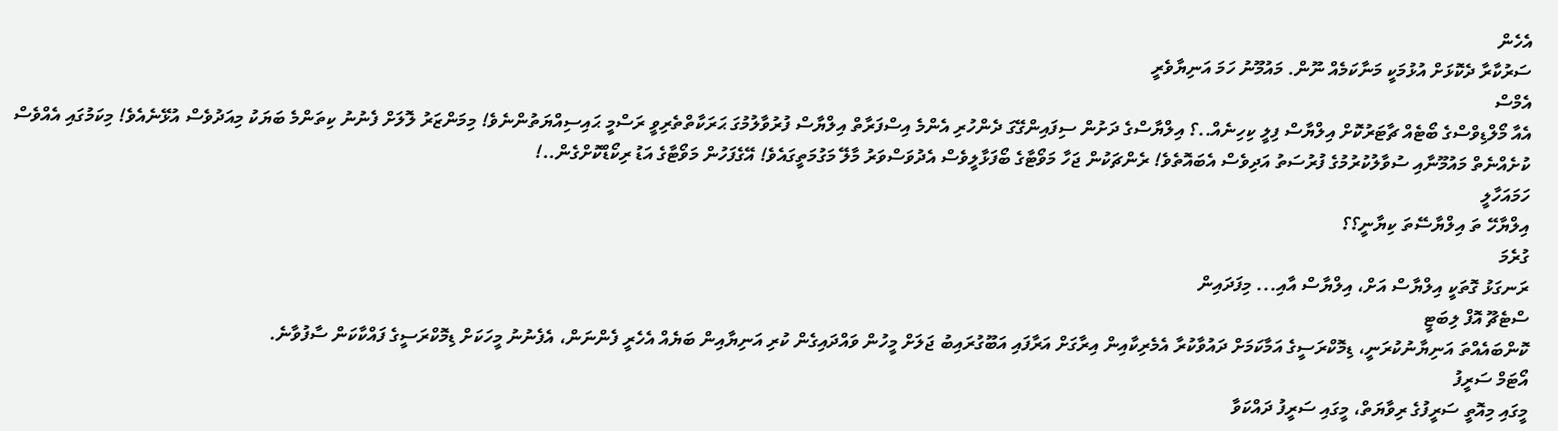އެހެން
ސަރުކާރާ ދެކޮޅަށް އުޅުމަކީ މަނާކަމެއް ނޫން. މައުމޫނު ހަމަ އަނިޔާވެރީ
އެމްސް
އެއާ މޯލްޑިވްސްގެ ބޯޓެއް ޗާޓަރުކޮށް އިލްޔާސް ފިލީ ކިހިނެއް..؟ އިލްޔާސްގެ ދަށުން ސިފައިންގޭގަ ދެންހުރި އެންމެ އިސްފަރާތް އިލްޔާސް ފުރުވާލުމުގަ ޙަރަކާތްތެރިވީ ރަސްމީ ޙައިސިއްޔަތުންނެވެ! މިމަންޒަރު ލޮލަށް ފެނުނު ކިތަންމެ ބަޔަކު މިއަދުވެސް އުޅޭނެއެވެ! މިކަމުގައި އެއްވެސް ކުށެއްނެތް މައުމޫނާއި ސުވާލުކުރުމުގެ ފުރުސަތު އަދިވެސް އެބައޮތެވެ! ރެންޗަކުން ޖަހާ މަވޯޓާގެ ބޯފަޅާލީވެސް އެދުވަސްވަރު މާލޭ މަގުމަތީގައެވެ! އޭގެފަހުން މަވޯޓާގެ އަޑު ރިކޯޑްކޮށްގެން..!
ހަމައަހާލީ
އިލްޔާހޭ ތަ އިލްޔާސޭތަ ކިޔާނީ؟؟
ގުރެމަ
ރަނގަޅު ގޮތަކީ އިލްޔާސް އަށް، އިލްޔާސް އާއި... މިފަދައިން
ސްޓެޗޫ އޮފް ލިބަޓީ
ކޮންބައެއްތަ އަނިޔާނުކުރަނީ، ޑިމޮކްރަސީގެ އަމާކަމަށް ދައުވާކުރާ އެމެރިކާއިން އިރާގަށް އަރާފައި އަބޫގުރައިބު ޖަލަށް މީހުން ވައްދައިގެން ކުރި އަނިޔާއިން ބަޔެއް އެހެރީ ފެންނަން، އެފެނުނު މީހަކަށް ޑިމޮކްރަސީގެ ފައްކާކަން ސާފުވާނެ.
އޯޓަމް ސަރީފު
މީގައި މިއޮތީ ސަރީފުގެ ރިވާޔަތް، މީގައި ސަރީފު ދައްކަވާ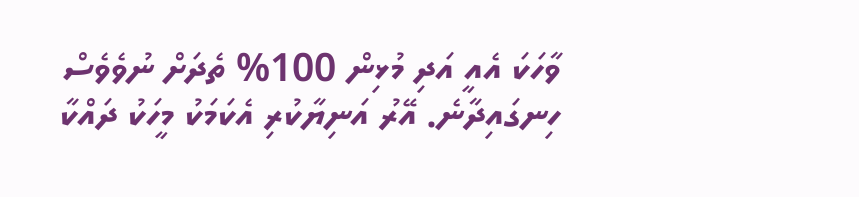ވާހަކަ އެއީ އަދި މުޅިން 100% ތެދަށް ނުވެވެސް ހިނގައިދާނެ. އޭރު އަނިޔާކުރި އެކަމަކު މީހަކު ދައްކާ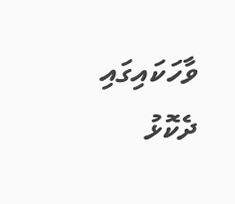ވާހަކައިގައި ދެކޮޅު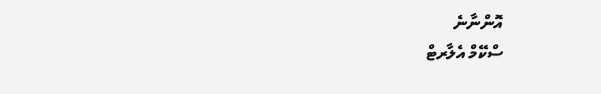އޮންނާނެ
ސްކޭމް އެލާރޓް